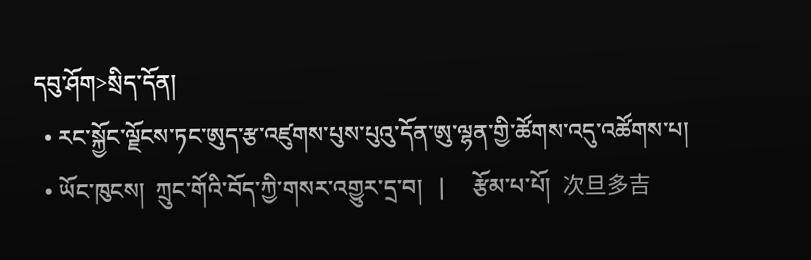དབུ་ཤོག>སྲིད་དོན།
  • རང་སྐྱོང་ལྗོངས་ཏང་ཨུད་རྩ་འཛུགས་པུས་པུའུ་དོན་ཨུ་ལྷན་གྱི་ཚོགས་འདུ་འཚོགས་པ།
  • ཡོང་ཁུངས།  ཀྲུང་གོའི་བོད་ཀྱི་གསར་འགྱུར་དྲ་བ།   |     རྩོམ་པ་པོ།  次旦多吉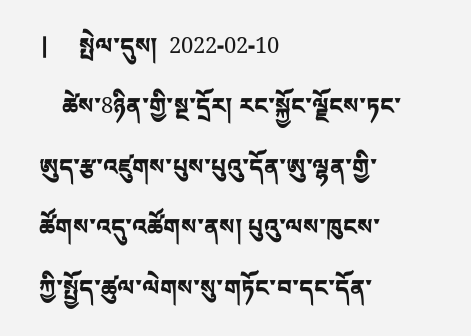|     སྤེལ་དུས།  2022-02-10
    ཚེས་8ཉིན་གྱི་སྔ་དྲོར། རང་སྐྱོང་ལྗོངས་ཏང་ཨུད་རྩ་འཛུགས་པུས་པུའུ་དོན་ཨུ་ལྷན་གྱི་ཚོགས་འདུ་འཚོགས་ནས། པུའུ་ལས་ཁུངས་ཀྱི་སྤྱོད་ཚུལ་ལེགས་སུ་གཏོང་བ་དང་དོན་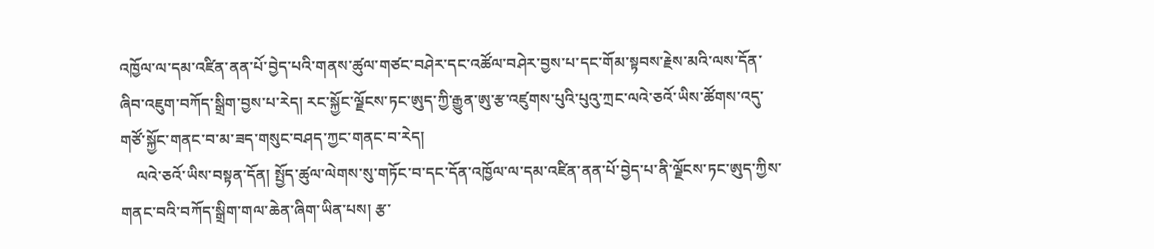འཁྱོལ་ལ་དམ་འཛིན་ནན་པོ་བྱེད་པའི་གནས་ཚུལ་གཙང་བཤེར་དང་འཚོལ་བཤེར་བྱས་པ་དང་གོམ་སྟབས་རྗེས་མའི་ལས་དོན་ཞིབ་འཇུག་བཀོད་སྒྲིག་བྱས་པ་རེད། རང་སྐྱོང་ལྗོངས་ཏང་ཨུད་ཀྱི་རྒྱུན་ཨུ་རྩ་འཛུགས་པུའི་པུའུ་ཀྲང་ལའེ་ཅའོ་ཡིས་ཚོགས་འདུ་གཙོ་སྐྱོང་གནང་བ་མ་ཟད་གསུང་བཤད་ཀྱང་གནང་བ་རེད།
    ལའེ་ཅའོ་ཡིས་བསྟན་དོན། སྤྱོད་ཚུལ་ལེགས་སུ་གཏོང་བ་དང་དོན་འཁྱོལ་ལ་དམ་འཛིན་ནན་པོ་བྱེད་པ་ནི་ལྗོངས་ཏང་ཨུད་ཀྱིས་གནང་བའི་བཀོད་སྒྲིག་གལ་ཆེན་ཞིག་ཡིན་པས། རྩ་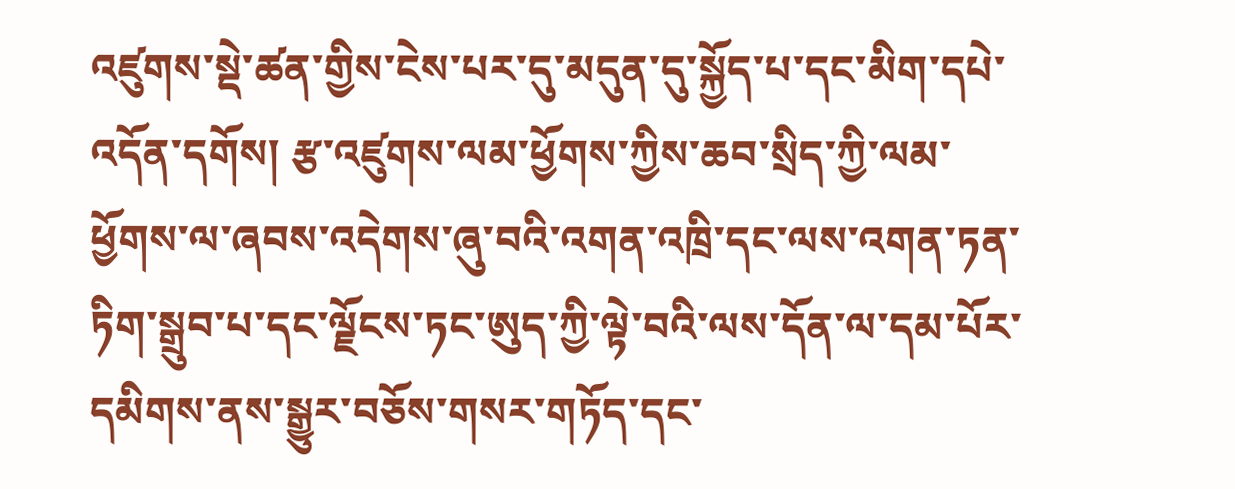འཛུགས་སྡེ་ཚན་གྱིས་ངེས་པར་དུ་མདུན་དུ་སྐྱོད་པ་དང་མིག་དཔེ་འདོན་དགོས། རྩ་འཛུགས་ལམ་ཕྱོགས་ཀྱིས་ཆབ་སྲིད་ཀྱི་ལམ་ཕྱོགས་ལ་ཞབས་འདེགས་ཞུ་བའི་འགན་འཁྲི་དང་ལས་འགན་ཏན་ཏིག་སྒྲུབ་པ་དང་ལྗོངས་ཏང་ཨུད་ཀྱི་ལྟེ་བའི་ལས་དོན་ལ་དམ་པོར་དམིགས་ནས་སྒྱུར་བཅོས་གསར་གཏོད་དང་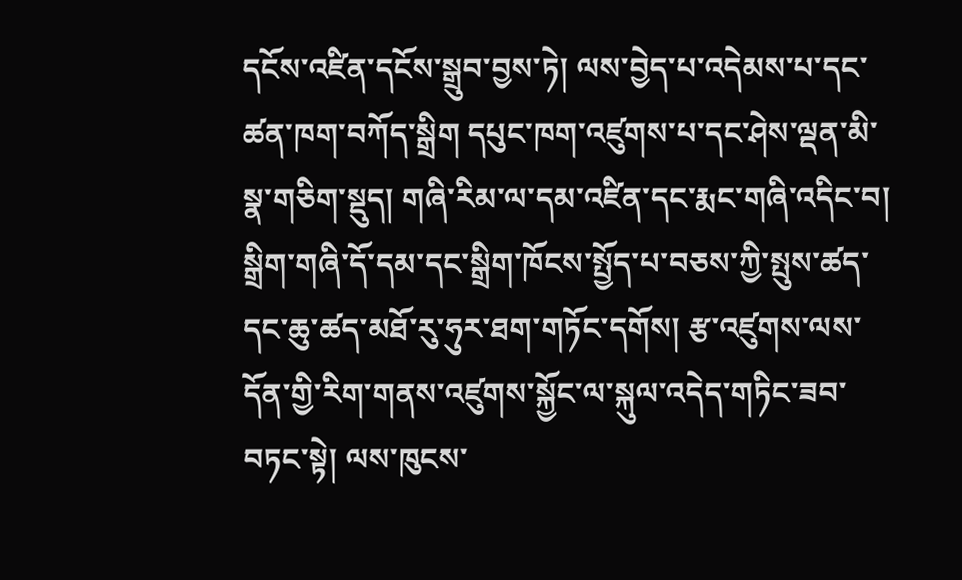དངོས་འཛིན་དངོས་སྒྲུབ་བྱས་ཏེ། ལས་བྱེད་པ་འདེམས་པ་དང་ཚན་ཁག་བཀོད་སྒྲིག དཔུང་ཁག་འཛུགས་པ་དང་ཤེས་ལྡན་མི་སྣ་གཅིག་སྡུད། གཞི་རིམ་ལ་དམ་འཛིན་དང་རྨང་གཞི་འདིང་བ། སྒྲིག་གཞི་དོ་དམ་དང་སྒྲིག་ཁོངས་སྤྱོད་པ་བཅས་ཀྱི་སྤུས་ཚད་དང་ཆུ་ཚད་མཐོ་རུ་ཧུར་ཐག་གཏོང་དགོས། རྩ་འཛུགས་ལས་དོན་གྱི་རིག་གནས་འཛུགས་སྐྱོང་ལ་སྐུལ་འདེད་གཏིང་ཟབ་བཏང་སྟེ། ལས་ཁུངས་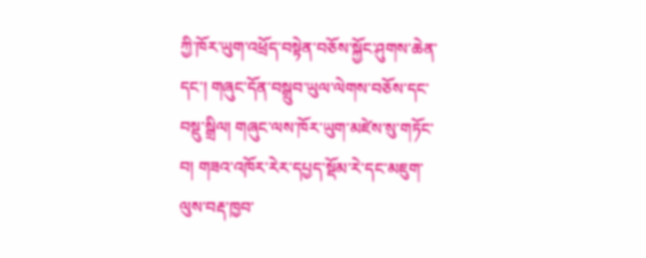ཀྱི་ཁོར་ཡུག་འཕྲོད་བསྟེན་བཅོས་སྐྱོང་ཤུགས་ཆེན་དང་། གཞུང་དོན་བསྒྲུབ་ཡུལ་ལེགས་བཅོས་དང་བསྡུ་སྒྲིལ། གཞུང་ལས་ཁོར་ཡུག་མཛེས་སུ་གཏོང་བ། གཟའ་འཁོར་རེར་དཔྱད་སྡོམ་རེ་དང་མཇུག་ལུས་བརྡ་ཁྱབ་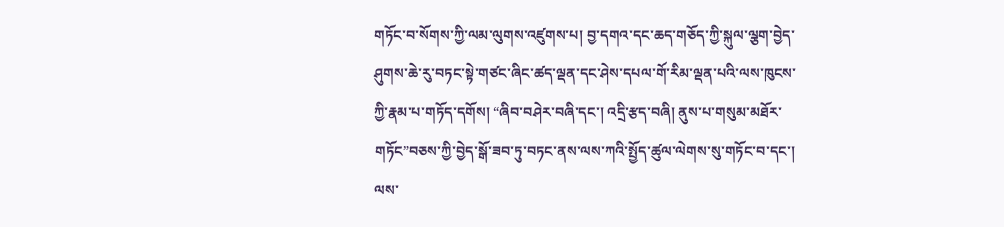གཏོང་བ་སོགས་ཀྱི་ལམ་ལུགས་འཛུགས་པ། བྱ་དགའ་དང་ཆད་གཅོད་ཀྱི་སྐུལ་ལྕག་བྱེད་ཤུགས་ཆེ་རུ་བཏང་སྟེ་གཙང་ཞིང་ཚད་ལྡན་དང་ཤེས་དཔལ་གོ་རིམ་ལྡན་པའི་ལས་ཁུངས་ཀྱི་རྣམ་པ་གཏོད་དགོས། “ཞིབ་བཤེར་བཞི་དང་། འདྲི་རྩད་བཞི། ནུས་པ་གསུམ་མཐོར་གཏོང”བཅས་ཀྱི་བྱེད་སྒོ་ཟབ་ཏུ་བཏང་ནས་ལས་ཀའི་སྤྱོད་ཚུལ་ལེགས་སུ་གཏོང་བ་དང་། ལས་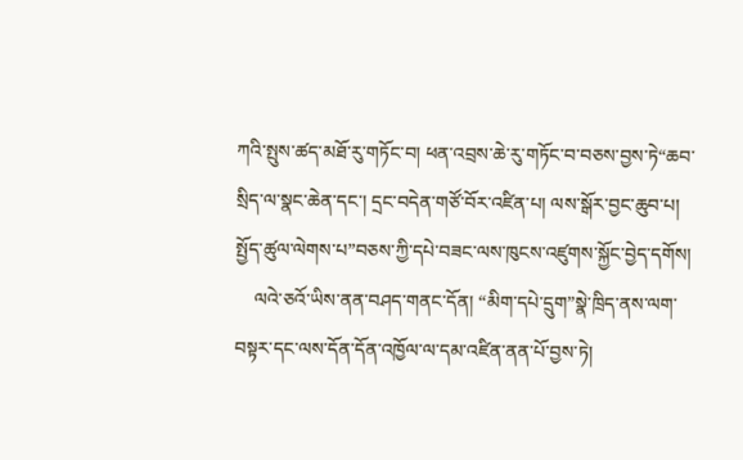ཀའི་སྤུས་ཚད་མཐོ་རུ་གཏོང་བ། ཕན་འབྲས་ཆེ་རུ་གཏོང་བ་བཅས་བྱས་ཏེ“ཆབ་སྲིད་ལ་སྣང་ཆེན་དང་། དྲང་བདེན་གཙོ་བོར་འཛིན་པ། ལས་སྒོར་བྱང་ཆུབ་པ། སྤྱོད་ཚུལ་ལེགས་པ”བཅས་ཀྱི་དཔེ་བཟང་ལས་ཁུངས་འཛུགས་སྐྱོང་བྱེད་དགོས།
    ལའེ་ཅའོ་ཡིས་ནན་བཤད་གནང་དོན། “མིག་དཔེ་དྲུག”སྣེ་ཁྲིད་ནས་ལག་བསྟར་དང་ལས་དོན་དོན་འཁྱོལ་ལ་དམ་འཛིན་ནན་པོ་བྱས་ཏེ།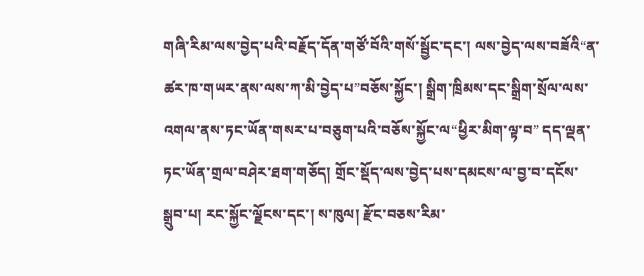གཞི་རིམ་ལས་བྱེད་པའི་བརྗོད་དོན་གཙོ་བོའི་གསོ་སྦྱོང་དང་། ལས་བྱེད་ལས་བཟོའི“ན་ཚར་ཁ་གཡར་ནས་ལས་ཀ་མི་བྱེད་པ”བཅོས་སྐྱོང་། སྒྲིག་ཁྲིམས་དང་སྒྲིག་སྲོལ་ལས་འགལ་ནས་ཏང་ཡོན་གསར་པ་བཅུག་པའི་བཅོས་སྐྱོང་ལ“ཕྱིར་མིག་ལྟ་བ” དད་ལྡན་ཏང་ཡོན་གྲལ་བཤེར་ཐག་གཅོད། གྲོང་སྡོད་ལས་བྱེད་པས་དམངས་ལ་བྱ་བ་དངོས་སྒྲུབ་པ། རང་སྐྱོང་ལྗོངས་དང་། ས་ཁུལ། རྫོང་བཅས་རིམ་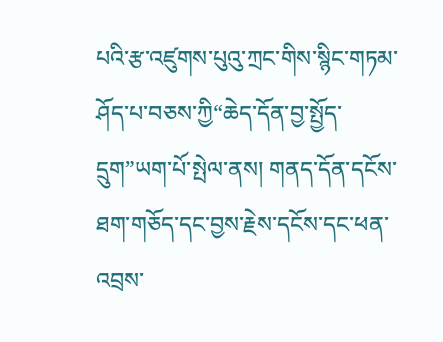པའི་རྩ་འཛུགས་པུའུ་ཀྲང་གིས་སྙིང་གཏམ་ཤོད་པ་བཅས་ཀྱི“ཆེད་དོན་བྱ་སྤྱོད་དྲུག”ཡག་པོ་སྤེལ་ནས། གནད་དོན་དངོས་ཐག་གཅོད་དང་བྱས་རྗེས་དངོས་དང་ཕན་འབྲས་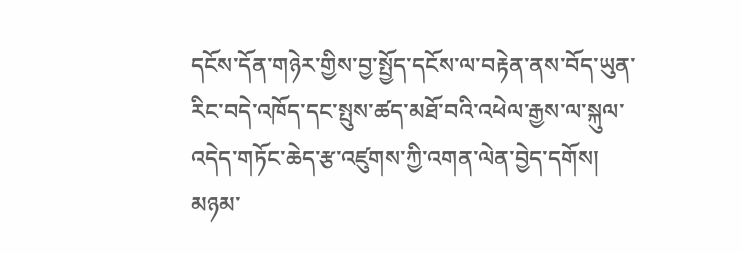དངོས་དོན་གཉེར་གྱིས་བྱ་སྤྱོད་དངོས་ལ་བརྟེན་ནས་བོད་ཡུན་རིང་བདེ་འཁོད་དང་སྤུས་ཚད་མཐོ་བའི་འཕེལ་རྒྱས་ལ་སྐུལ་འདེད་གཏོང་ཆེད་རྩ་འཛུགས་ཀྱི་འགན་ལེན་བྱེད་དགོས།
མཉམ་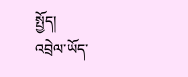སྤྱོད།
འབྲེལ་ཡོད་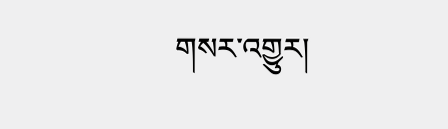གསར་འགྱུར།